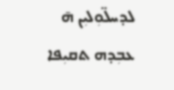ܠܕܚܠ̈ܘܼܠܝܼܢ ܗ̄ ܥܒܼܕܗ ܬܩܝܼܦܐ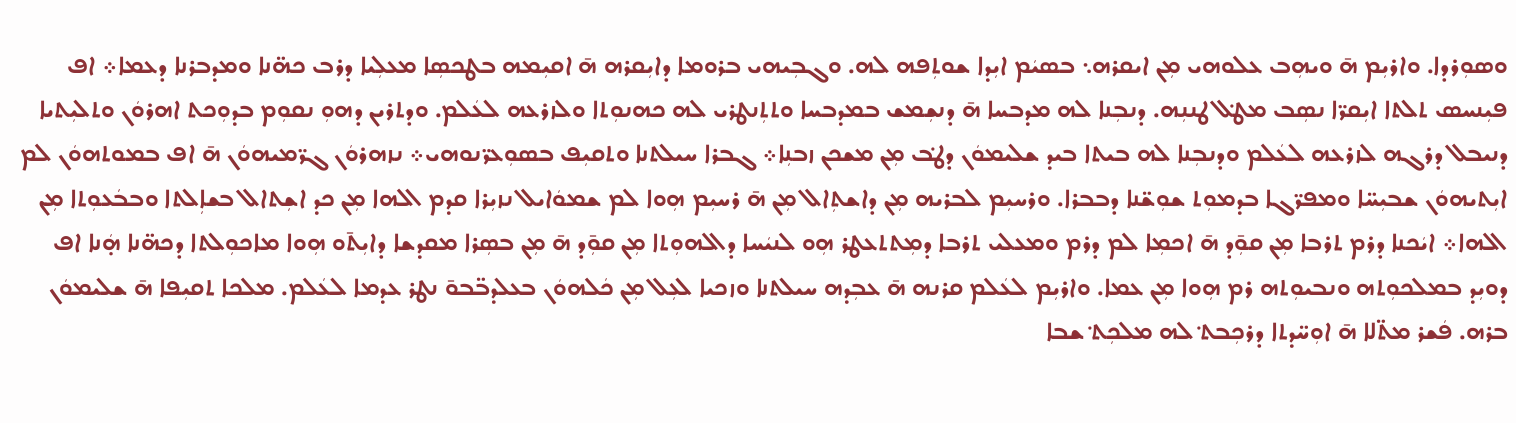ܘܣܘܼܪܕܐ. ܘܐܪܝܼܡ ܗ̄ ܘܝܗܼܒ ܥܠܘܗܝ ܡܼܢ ܐܝܩܪܗ܆ ܒܣܝܿܡ ܐܝܼܕܐ ܫܘܬܼܦܗ ܠܗ. ܘܓܒܼܝܗܝ ܒܪܘܡܐ ܕܐܝܼܩܪܗ ܗ̄ ܐܩܝܼܡܗ ܒܛܟܣܼܐ ܡܥܠܼܝܐ ܕܪܒ ܟܗ̈ܢܐ ܘܡܕܒܪܢܐ ܕܥܡܐ܀ ܐܦ ܦܝܼܢܚܣ ܬܠܬܐ ܐܝܼܩܪ̈ܐ ܢܣܼܒ ܡܛ݀ܠ ܛܢܢܼܗ. ܕܢܒܼܢܐ ܠܗ ܡܕܒܚܐ ܗ̄ ܕܢܫܼܡܫ ܒܡܕܒܚܐ ܘܬܬܼܢܛܪܝ ܠܗ ܟܗܢܘܼܬܐ ܘܠܙܪܥܗ ܠܥܿܠܡ. ܘܕܬܪܝܢ ܕܗܘܼ ܢܩܘܼܡ ܒܕܘܼܟܬ ܐܗܪܘܿܢ ܘܬܠܝܼܬܝܐ ܕܢܝܒܠ ܕܪܓܗ ܠܙܪܥܗ ܠܥܿܠܡ ܘܕܢܒܼܢܐ ܠܗ ܒܝܬܐ ܒܝܕ ܫܠܝܡܘܿܢ ܕܛ݀ܒ ܡܼܢ ܡܫܟܢ ܙܒܢܼܐ܀ ܓܒܪܐ ܚܝܠܬܢܐ ܘܬܩܝܼܦ ܒܣܘܼܥܪ̈ܢܘܗܝ܀ ܢܙܗܪܘܿܢ ܓܪ̈ܡܝܗܘܿܢ ܗ̄ ܐܦ ܒܡܘܬܗܘܿܢ ܠܡ ܐܝܼܬܝܗܘܿܢ ܫܒܝܼܚ̈ܐ ܘܡܦܪ̈ܓܐ ܒܕܡܘܼܬ ܫܘܼܫ̈ܢܐ ܕܒܒܪܐ. ܘܪܚܝܼܡ ܠܒܪܝܗ ܡܼܢ ܕܐܫܬܼܐܠ ܡܼܢ ܗ̄ ܪܚܝܼܡ ܗܼܘܐ ܠܡ ܫܡܘܿܐܝܠ ܢܙܝܼܪܐ ܩܕܡ ܐܠܗܐ ܡܼܢ ܟܕ ܐܫܼܬܐܠ ܒܫܐܼܠܬܐ ܘܒܒܿܥܘܼܬܐ ܡܼܢ ܐܠܗܐ܀ ܐܝܿܟܢܐ ܕܪܡ ܬܪܒܐ ܡܼܢ ܩܘܼ̄ܕ ܗ̄ ܐܟܡܼܐ ܠܡ ܕܪܡ ܘܡܥܠܝ ܬܪܒܐ ܕܡܼܬܬܥܛܪ ܗܼܘ ܠܢܝܿܚܐ ܕܐܠܗܘܼܬܐ ܡܼܢ ܩܘܼ̄ܕ ܗ̄ ܡܼܢ ܒܣܼܪܐ ܡܩܕܫܐ ܕܐܝܼܬ̄ܘ ܗܼܘܐ ܡܐܟܘܼܠܬܐ ܕܟܗ̈ܢܐ ܗ̣ܿܢܐ ܐܦ ܕܘܝܼܕ ܒܡܠܟܘܼܬܗ ܘܢܒܝܘܼܬܗ ܪܡ ܗܼܘܐ ܡܼܢ ܥܡܐ. ܘܐܪܝܼܡ ܠܥܿܠܡ ܩܪܢܗ ܗ̄ ܥܒܼܕܗ ܚܝܠܬܢܐ ܘܙܟܝܐ ܠܥܼܠ ܡܼܢ ܟܿܠܗܘܿܢ ܒܥܠܕܒ̈ܒܘ̄ ܢܛܪ ܥܕܡܐ ܠܥܿܠܡ. ܡܠܟܐ ܬܩܝܼܦܐ ܗ̄ ܫܠܝܡܘܿܢ ܒܪܗ. ܦܿܫܪ ܡܬ̈ܠܐ ܗ̄ ܐܘܼܚ̈ܕܬܐ ܕܪܟܼܒܬ݀ ܠܗ ܡܠܟܼܬ݀ ܫܒܐ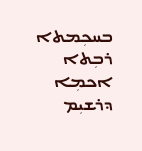ܒܚܟܼܡܬܐ ܪܒܼܬܐ ܐܟܡܼܐ ܕܪܫܝܼܡ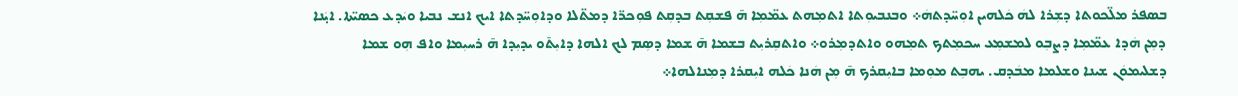ܒܣܦܪ ܡܠ̈ܟܘܬܐ ܕܫܼܪܐ ܠܗܿ ܟܿܠܗܝܢ ܐܘܼܚ̈ܕܬܗܿ܀ ܘܒܢܒܝܘܼܬܐ ܐܬܡܼܗܬ ܥܡ̈ܡܼܐ ܗ̄ ܦܫܩܼܬ ܒܕܩܼܬ ܦܘܼܟܪ̈ܐ ܕܡܬ̈ܠܐ ܘܕܐܘܼܚ̈ܕܬܐ ܐܝܟ ܐܢܫ ܢܒܝܐ ܘܝܿܕܥ ܟܣܝ̈ܬܐ. ܐܝ̣ܿܢܐ ܕܡܼܢ ܗܿܕܐ ܥܡ̈ܡܼܐ ܕܨܒܼܘ ܠܡܫܡܼܥ ܚܟܡܼܬܟ ܬܡܼܗܘ ܘܐܬܕܡܼܪܘ܀ ܘܐܬܩܼܪܝܼܬ ܒܫܡܐ ܗ̄ ܫܡܐ ܕܣܼܡ ܠܟ ܐܠܗܐ ܕܐܝܼܬ̄ܘ ܝܕܝܼܕܐ ܗ̄ ܪܚܝܼܡܐ ܘܐܦ ܗܼܘ ܫܡܐ ܕܫܠܝܡܘܿܢ ܫܝܢܐ ܘܫܠܡܐ ܡܒܿܕܩ. ܝܗܒܼܬ ܡܘܼܡܐ ܒܐܝܼܩܪܟ ܗ̄ ܡܼܢ ܗܿܢܐ ܟܿܠܗ ܐܝܼܩܪܐ ܕܡܼܢܐܠܗܐ܀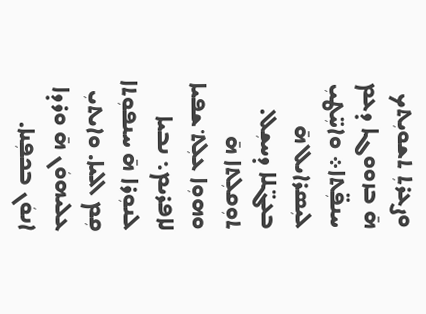ܘܨܥܪܬܼ ܬܫܘܝܼܬܟ ܗ̄ ܒܙܘܘܓܐ ܕܥܡ ܚܢܦܼ̈ܬܐ܀ ܘܐܚܼ̈ܛܝܼ ܠܝܼܣܪܐܝܠ ܗ̄ ܒܥܓ̈ܠܐ ܕܚܫܼܠ. ܬܘܼܩܠܼܬܐ ܗ̄ ܘܗܘܼܐ ܥܠܼܬ݀ ܫܦܝܐ ܠܐܦܪܝܡ܆ ܢܒܝܐ ܠܢܘܼܪܐ ܗ̄ ܚܢܦܘܼܬܐ ܩܼܡ ܐܠܝܐ. ܘܐܝܬܝܼ ܥܠܝܗܘܿܢ ܗ̄ ܘܪܕܐ ܐܢܘܿܢ ܒܟܦܼܢܐ.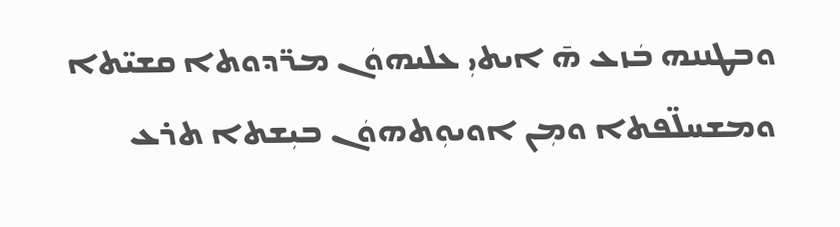ܘܒܛܢܢܗ ܒܿܙܥ ܗ̄ ܐܝܬܝܼ ܥܠܝܗܘܿܢ ܡܪ̈ܕܘܬܐ ܩܫܝ̈ܬܐ ܘܡܫܚܠ̈ܦܬܐ ܘܡܼܢ ܐܘܝܘܼܬܗܘܿܢ ܒܝܼܫܬܐ ܬܪܥ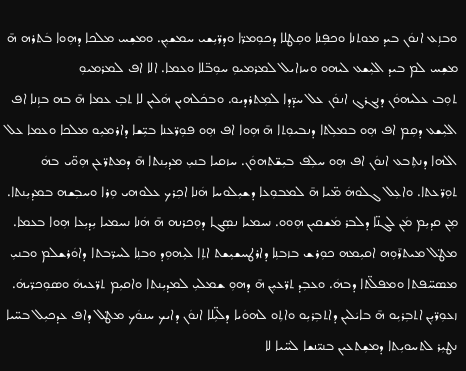ܘܒܙܼܥ ܐܢܘܿܢ ܒܝܕ ܡܘܬܢܐ ܘܟܦܼܢܐ ܘܩܼܛܠܐ ܕܟܘܼܡܪ̈ܐ ܘܕܪ̈ܝܼܫܝ ܚܡܫܝܼܢ. ܘܡܫܼܚ ܡܠܟܐ ܕܗܼܘܐ ܒܿܬܪܗ ܗ̄ ܡܫܼܚ ܠܡ ܒܝܕ ܐܠܝܼܫܥ ܠܝܗܘ ܘܚܙܐܝܠ ܠܡܪܡܝܘܼ ܚܘܼܒ̈ܠܐ ܘܥܡܐ. ܐܠܐ ܐܦ ܠܡܪܡܝܘܼ
ܬܘܼܒ ܥܠܝܗܘܿܢ ܕܢܓܪܓ ܐܢܘܿܢ ܥܠ ܚܕ̈ܕܐ ܠܡܼܬܪܕܝܘ. ܘܒܟܿܠܗܝܢ ܗܿܠܝܢ ܠܐ ܬܒܼ ܥܡܐ ܗ̄ ܒܗ ܒܙܼܢܐ ܐܦ ܐܠܝܼܫܥ ܕܩܼܡ ܐܦ ܗܼܘ ܒܡܠܼܬܐ ܕܢܒܝܘܼܬܐ ܗ̄ ܗܼܘܐ ܐܦ ܗܼܘ ܦܘܼܪ̈ܥܢܐ ܒܝܼ̈ܫܐ ܕܐܪܡܝܼܘ ܡܠܟܐ ܘܥܡܐ ܥܠ ܐܠܗܐ ܕܢܬܼܒܥ ܐܢܘܿܢ ܐܦ ܗܼܘ ܚܠܼܦ ܒܝܼܫ̈ܬܗܘܿܢ. ܚܙܩܝܐ ܒܢܝܼ ܡܕܝܼܢܬܐ ܗ̄ ܕܡܬܪ̈ܥܢ ܗܼܘ̈ܝ ܒܗܿ ܬܘܼܪ̈ܥܬܐ. ܘܐܥܼܠ ܓܠܘܗܿ ܡ̈ܝܐ ܗ̄ ܠܡܒܘܼܥܐ ܕܫܝܼܠܘܚܐ ܗܿܢܐ ܐܟܼܪܟ ܥܠܘܗܝ ܘܼܪܐ ܘܚܒܼܫܗ ܒܡܕܝܼܢܬܐ. ܡܼܢ ܩܕܝܼܡ ܡܿܢ ܠܓܢ̈ܐ ܕܠܒܪ ܡܿܫܩܝܢ ܗܼܘܘ. ܢܚܡܝܐ ܢܣܼܓܐ ܕܘܼܟܪܢܗ ܗ̄ ܗܿܢܐ ܢܚܡܝܐ ܝܼܕܝܼܥܐ ܗܼܘܐ ܒܥܡܐ. ܡܛ݀ܠ ܡܝܬܪ̄ܘܼܗ ܐܩܝܼܡܗ ܟܘܼܪܫ ܒܙܒܢܼܐ ܕܐܪܛܚܫܝܼܫܬ ܐܬܼܐ ܠܝܼܗܘܼܕ ܘܒܢܼܐ ܠܚܪ̈ܒܬܐ ܕܐܘܿܪܫܠܡ ܘܒܢܝܼ ܡܣܚ̈ܦܬܐ ܘܡܦܠ̈ܬܐ ܕܒܗܿ. ܘܥܒܼܕ ܬܪ̈ܥܝܼܢ ܗ̄ ܕܗܘܼ ܫܡܠܝܼ ܠܡܕܝܼܢܬܐ ܘܐܩܝܼܡ ܬܪ̈ܥܝܗܿ ܘܣܘܼܟܪ̈ܝܗܿ. ܙܥܘܼܪ̈ܝܼܢ ܐܬܒܼܪܝܼܘ ܗ̄ ܒܐܝܿܠܝܢ ܕܐܬܒܼܪܝܼܘ ܘܐܬܼܘ ܠܗܘܿܝܐ ܕܠ̈ܝܼܠܐ ܐܢܘܿܢ ܕܐܝܟ ܚܢܘܿܟ ܡܛ݀ܠ ܕܐܦ ܥܕܟܝܼܠ ܒܚ̈ܝܐ ܢܛܝܼܪ ܠܬܚܘܝܼܬܐ ܕܡܫܼܬܥܝܢ ܒܢܝ̈ܢܫܐ ܠܚ̈ܝܐ ܠܐ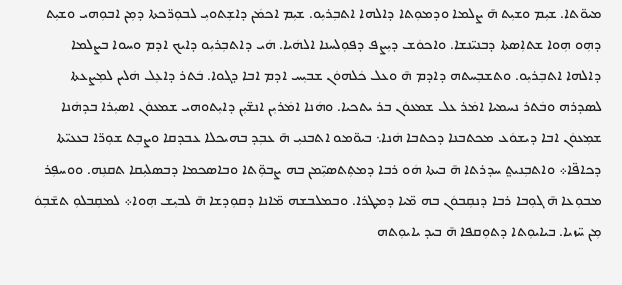ܡܝܘ̈ܬܐ. ܫܝܼܡ ܘܫܝܼܬ ܗ̄ ܨܠܡܐ ܘܕܡܘܼܬܐ ܕܐܠܗܐ ܐܬܒܼܪܝܼܘ. ܫܝܼܡ ܐܟܡܿܢ ܕܐܫܼܬܘܝܼ ܠܒܘܼܪ̈ܟܬܐ ܕܡܼܢ ܐܒܘܼܗܝ ܘܫܝܼܬ ܕܗܼܘ ܗܼܘܐ ܫܬܐܼܣܬܐ ܕܒܢܝ̈ܢܫܐ. ܘܐܟܘܿܫ ܕܝܼܨܦ ܕܦܘܼܠܚܢܐ ܐܠܗܿܝܐ. ܗܿܝ ܕܐܬܒܼܪܝܼܘ ܕܐܝܟ ܐܕܡ ܘܚܘܐ ܒܨܠܡܐ ܕܐܠܗܐ ܐܬܒܼܪܝܼܘ. ܘܬܫܒܼܚܬܗ ܕܐܕܡ ܗ̄ ܘܥܠ ܟܿܠܗܘܿܢ ܫܒܝܼܚ ܐܕܡ ܐܒܐ ܕܓܘܐ. ܒܿܬܪ ܕܐܥܼܠ ܗܿܠܝܢ ܠܡܼܨܥܬܐ ܠܣܕܪܗ ܘܒܿܬܪ ܢܚܡܝܐ ܐܡܿܪ ܥܠ ܫܡܥܘܿܢ ܒܪ ܝܬܟܝܐ. ܘܗܿܢܐ ܐܡܿܪܝܼܢ ܐܢܫ̈ܝܼܢ ܕܐܝܼܬܘܗܝ ܫܡܥܘܿܢ ܐܣܝܼܪܐ ܒܕܗܿܢܐ ܫܡܼܥܘܿܢ ܐܒܐ ܕܝܫܘܿܥ ܡܟܬܒܢܐ ܕܟܬܒܐ ܗܿܢܐ܆ ܒܝܘ̈ܡܘ ܐܬܒܢܝܼ ܗ̄ ܥܒܼܕ ܒܗܝܟܠܐ ܥܒܕܩܐ ܘܨܒܼܬ ܫܘܼܪ̈ܐ ܒܥܥܝ̈ܬܐ ܕܟܐܦ̈ܐ܀ ܘܐܬܒܼܢܝܬ݀ ܚܕܪܬܐ ܗ̄ ܒܝܬܐ ܗܿܘ ܪܒܐ ܕܡܬܼܬܣܝܼ̈ܡܢ ܒܗ ܨܒܘܼ̈ܬܐ ܘܒܐܣܟܡܐ ܕܒܣܠܝܼܩܐ ܬܩܢܼܗ. ܘܘܚܦܼܪ ܡܒܘܼܥܐ ܗ̄ ܓܘܼܒܐ ܪܒܐ ܕܢܩܼܒܘܿܢ ܒܗ ܡ̈ܝܐ ܕܡܛܪܐ. ܘܒܡܠܒܫܗ ܡ̈ܐܢܐ ܕܩܘܼܕܫܐ ܗ̄ ܠܒܝܼܫ ܗܼܘܐ܀ ܠܡܩܼܒܠܘܼ ܬܫ̄ܒܼܘܿ ܡܼܢ ܚ̈ܙܝܐ. ܒܝܐܝܘܼܬܐ ܕܬܘܼܩܦܐ ܗ̄ ܒܝܕ ܝܐܝܘܼܬܗ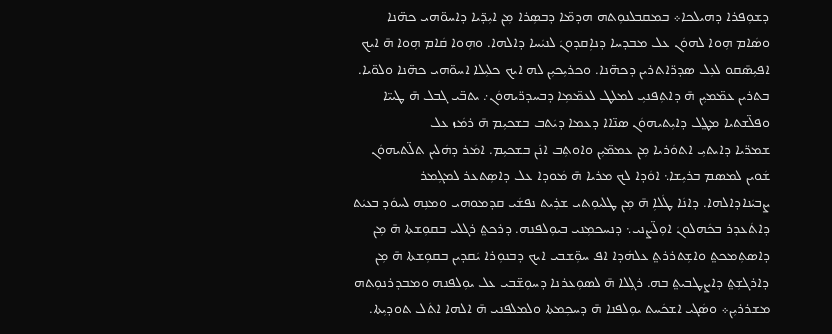ܕܫܘܼܦܪܐ ܕܗܝܠܟܐ܀ ܒܡܩܒܠܢܘܼܬܗ ܗܕܡ̈ܐ ܕܒܣܼܪܐ ܡܼܢ ܐܝܼܕ̈ܝܐ ܕܐܚܘ̈ܗܝ ܟܗ̈ܢܐ ܘܣܿܐܡ ܗܼܘܐ ܠܗܘܿܢ ܥܠ ܡܒܕܚܐ ܕܢܐܼܩܕܘܢܿ ܠܢܝܿܚܐ ܕܐܠܗܐ. ܘܗܼܘܐ ܩܿܐܡ ܗܼܘܐ ܗ̄ ܐܝܟ ܐܦܝܼܣ̄ܩܘ ܠܥܼܠ ܣܕܪ̈ܐܬܪܝܢ ܕܟܗ̈ܢܐ. ܘܟܪܝܼܟܝܼܢ ܠܗ ܐܝܟ ܟܠܝܼܠܐ ܐܚܘ̈ܗܝ ܟܗ̈ܢܐ ܘܠܘ̈ܝܐ. ܒܬܪܝܢ ܥܡ̈ܡܝܼܢ ܗ̄ ܕܐܬܼܦܢܝܼ ܠܡܠܛ ܠܥܡ̈ܡܼܐ ܕܒܚܕܪ̈ܝܗܘܿܢ܇ ܝܬܒ̈ܝ ܓܒܠ ܗ̄ ܛܝܝ̈ܐ ܘܦܠ̈ܫܬܝܐ ܡܛ݀ܠ ܕܐܝܼܬܝܗܘܿܢ ܣܢ̈ܐܐ ܕܥܡܐ ܕܝܿܬܒ ܒܫܟܝܼܡ ܗ̄ ܪܡܿܙ ܥܠ
ܫܡܪ̈ܝܐ ܕܐܝܬܝܼ ܐܬܘܿܪܝܐ ܡܼܢ ܥܡܡ̈ܝܼܢ ܘܐܘܬܼܒ ܐܢܿܢ ܒܫܟܝܼܡ. ܐܡܿܪ ܕܗܿܠܝܢ ܬܠ̈ܬܝܗܘܿܢ ܫܿܘܝܢ ܠܡܣܡ ܒܪܝܼܫܐ܆ ܐܘܿܕܐ ܠܟ ܡܪܝܐ ܗ̄ ܡܿܘܕܐ ܥܠ ܕܐܣܼܬܥܪ ܠܡܓܼܡܪ ܨܒܝܿܢܐܕܐܠܗܐ. ܕܐܢܿܐ ܛܿܠܐܼ ܗ̄ ܡܼܢ ܛܠܝܘܼܬܝ ܫܪܼܝܬ ܢܦܫܿܝ ܩܕܡܘܗܝ ܘܡܢܼܗ ܠܚܘܿܕ ܒܥܝܿܬ ܕܐܬܿܥܕܪ ܒܟܿܗܠܘܢܿ ܐܘܼܠ̈ܨܢܝ܆ ܕܢܚܟܡܼܢܝ ܒܝܘܼܠܦܢܗ. ܕܪܟܬ݀ ܪܓܠܝ ܒܩܘܼܫܬܐ ܗ̄ ܡܼܢ ܕܐܣܬܼܡܟܬ݀ ܘܐܫܼܬܪܪܬ݀ ܥܠܗܿܕܐ ܐܦ ܚܘܼ̈ܫܒܝ ܐܝܟ ܕܒܢܘܼܪܐ ܝܿܩܕܝܢ ܒܩܘܼܫܬܐ ܗ̄ ܡܼܢ ܕܐܪܓܫܼܬ݀ ܕܐܨܛܒܝܬ݀ ܒܗ. ܪܓܼܠܐ ܗ̄ ܠܣܘܼܥܪܢܐ ܕܚܘܼܫ̈ܒܝ ܥܠ ܝܘܼܠܦܢܗ ܘܡܒܕܪܢܘܼܬܗ ܡܫܪܪܝܼܢ܀ ܘܣܿܓܝ ܐܫܟܿܚܬ ܝܘܼܠܦܢܐ ܗ̄ ܕܚܟܼܡܬܐ ܘܠܡܠܦܢܝ ܗ̄ ܐܠܗܐ ܐܬܿܠ ܬܘܕܝܼܬܐ.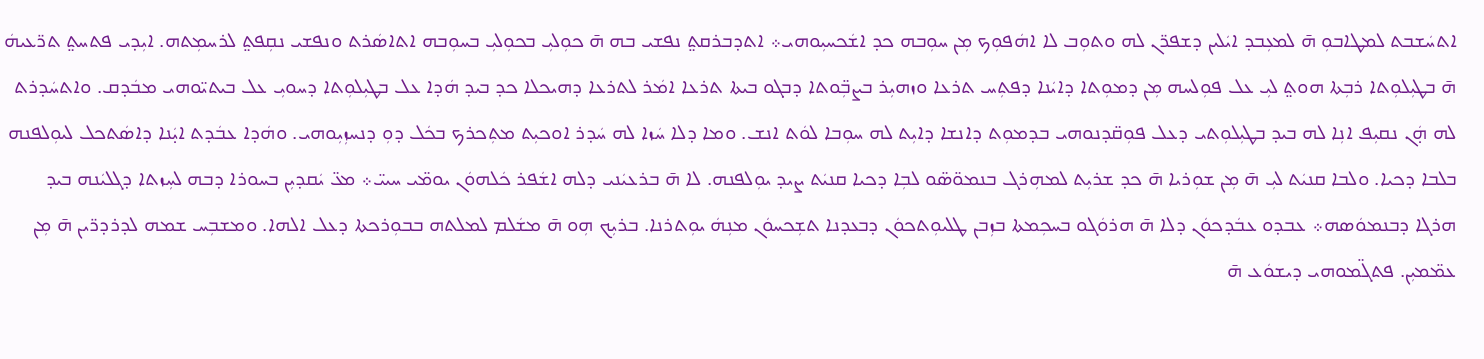ܐܬܚܿܫܒܬ ܠܡܛܐܒܘܼ ܗ̄ ܠܡܥܼܒܕ ܐܝܿܠܝܢ ܕܫܦܪ̈ܢ ܠܗ ܘܬܘܼܒ ܠܐ ܐܗܿܦܘܼܟ ܡܼܢ ܚܘܼܒܗ ܟܕ ܐܫܿܟܚܝܼܘܗܝ܀ ܐܬܕܒܪܩܬ݀ ܢܦܫܝ ܒܗ ܗ̄ ܟܘܼܠܝܼ ܒܟܘܼܠܝܼ ܒܚܘܼܒܗ ܐܬܐܣܿܪܬ ܘܢܦܫܝ ܢܩܼܦܬ݀ ܠܪܚܡܼܬܗ. ܐܝܼܕܝ ܦܬܚܬ݀ ܬܪ̈ܥܝܗܿ ܗ̄ ܒܛܝܼܠܘܼܬܐ ܪܒܼܬܐ ܗܘܬ݀ ܠܝܼ ܥܠ ܦܘܼܠܚܗ ܡܼܢ ܕܡܘܼܬܐ ܕܐܝܿܢܐ ܕܦܬܼܚ ܬܪܥܐ ܘܙܗܝܼܪ ܒܨܒܼ̈ܘܬܐ ܕܒܓܘ ܒܝܬܐ ܬܪܥܐ ܐܡܿܪ ܠܬܪܥܐ ܕܗܝܟܠܐ ܟܕ ܒܝܕ ܗܿܕܐ ܥܠ ܒܛܝܼܠܘܼܬܐ ܕܚܘܝܼ ܥܠ ܒܝܬܝ̈ܘܗܝ ܡܒܿܕܩ. ܘܐܬܚܿܕܪܬ ܠܗ ܗ̣ܿܢ ܢܩܝܼܦ ܐܢܼܐ ܠܗ ܒܝܕ ܒܛܝܼܠܘܼܬܝ ܕܥܠ ܦܘܼܩ̈ܕܢܘܗܝ ܒܕܡܘܼܬ ܕܐܢܫܐ ܕܐܝܼܬ ܠܗ ܚܘܼܒܐ ܠܘܿܬ ܐܢܫ. ܘܡܐ ܕܠܐ ܚܿܙܐ ܠܗ ܚܿܕܪ ܐܘܟܝܼܬ ܡܬܼܟܪܟ ܒܟܿܠ ܕܘܼ ܕܢܚܙܼܝܼܘܗܝ. ܘܗܿܕܐ ܥܒܿܕܬ ܐܝ̣ܿܢܐ ܕܐܣܿܬܟܠ ܠܝܘܼܠܦܢܗ ܒܠܒܐ ܕܟܝܐ. ܘܠܒܐ ܩܢܝܿܬ ܠܝܼ ܗ̄ ܡܼܢ ܫܘܼܪܝܐ ܗ̄ ܟܕ ܫܪܝܼܬ ܠܡܗܼܪܓ ܒܢܡܘ̈ܣ̈ܘ ܠܒܼܐ ܕܟܝܐ ܩܢܝܿܬ ܨܝܕ ܝܘܼܠܦܢܗ. ܠܐ ܗ̄ ܒܪܥܝܿܢܝ ܕܠܗ ܐܫܿܦܪ ܟܿܠܗܘܿܢ ܝܘܡ̈ܝ ܚܝܝ̈܀ ܡܥ̈ ܝܿܩܕܝܼܢ ܒܚܘܪܐ ܕܒܗ ܠܚܼܙܬܐ ܕܓܠܝܿܢܗ ܒܝܕ ܗܪܓܐ ܕܒܢܡܘܿܣܗ܀ ܥܒܕܘ ܥܒܿܕܟܘܿܢ ܕܠܐ ܗ̄ ܗܪܘܿܓܘ ܒܚܟܼܡܬܐ ܒܙܼܒܢ ܛܠܝܘܼܬܟܘܿܢ ܕܒܥܕܢܐ ܬܫܼܟܚܘܿܢ ܡܢܼܗܿ ܝܘܼܬܪܢܐ. ܒܪܝܼܟ ܗܼܘ ܗ̄ ܡܫܿܠܡ ܠܡܠܬܗ ܒܒܘܼܪܟܬܐ ܕܥܠ ܐܠܗܐ. ܘܡܫܒܼܚ ܫܡܗ ܠܕܪܕܪ̈ܝܢ ܗ̄ ܡܼܢ ܥܡ̈ܡܝܼܢ. ܦܬܓ̈ܡܘܗܝ ܕܝܫܘܿܥ ܗ̄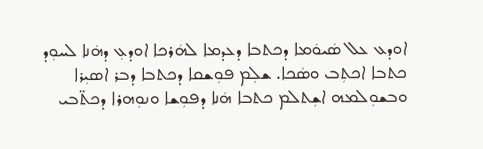ܐܘܕܥ ܥܠ ܣܿܝܘܿܡܐ ܕܟܬܒܐ ܕܥܕܡܐ ܠܗܿܪܟܐ ܐܘܕܥܼ ܕܗܿܢܐ ܠܚܘܼܕ ܟܬܒܐ ܐܟܬܼܒ ܘܣܿܟܐ. ܫܠܼܡ ܦܘܼܫܩܐ ܕܟܬܒܐ ܕܒܪ ܐܣܝܼܪܐ ܘܒܫܘܼܠܡܗ ܐܫܼܬܠܡ ܟܬܒܐ ܗܿܢܐ ܕܦܘܼܫܐ ܘܢܘܼܗܪܐ ܕܟܬ̈ܒܝ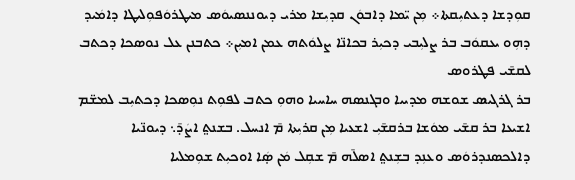ܩܘܼܕܫܐ ܕܥܬܝܼܩܬܐ܀ ܡܼܢ ܝ̈ܡܐ ܕܐܒܘܿܢ ܩܕܝܼܫܐ ܡܪܝ ܕܝܘܢܢܣܝܘܿܣ ܡܝܛܪܘܿܦܘܼܠܝܛܐ ܕܐܡܿܝܕ ܕܗܼܘ ܝܥܩܘܿܒ ܒܪ ܨܠܝܼܒܝ ܕܟܝܼܪ ܒܟܐܢ̈ܐ ܨܠܘܿܬܗ ܥܡܢ ܐܡܝܼܢ܀ ܟܬܒܢܢ ܥܠ ܢܘܣܟܐ ܕܟܬܒ ܠܩܫ̄ܝ ܦܛܪܘܣ
ܒܪ ܓܪܓܝܣ ܫܘܫܗ ܡܕܝܝܐ ܘܒܓܢܣܗ ܚܐܚܝܐ ܘܗܘܼ ܟܬܒ ܠܦܘܼܬ ܢܘܼܣܟܐ ܕܟܬܝܼܒ ܠܡܫ̈ܡ ܐܫܝܥܐ ܒܪ ܩܫ̄ܝ ܡܘܿܫܐ ܒܪܩܫ̄ܝܼ ܐܫܥܝܐ ܡܼܢ ܩܪܝܼܬܐ ܡ̄ ܐܢܚܠ. ܒܫܢܬ݀ ܐܨܿܕ̄܆ ܕܝܘܢ̈ܝܐ ܕܐܠܟܣܢܕܪܘܿܣ ܘܥܢܼܕ ܒܫܼܢܬ݀ ܐܣܠ̄ܗ ܡ̄ ܫܩܼܠ ܡܿܢ ܣ̣ܿܐ ܐܘܟܝܼܬ ܫܘܼܡܠܝܐ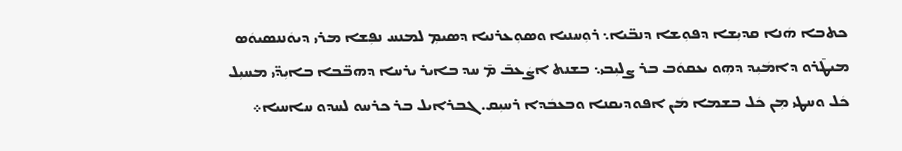ܟܬܒܐ ܗܿܢܐ ܩܕܝܼܫܐ ܕܦܘܼܫܐ ܕܢܒ̈ܝܐ܆ ܪܘܼܚܢܝܐ ܘܣܘܼܥܪܢܝܐ ܕܣܝܡܼ ܠܡܢܚ ܢܦܼܫܐ ܡܪܝ ܕܝܘܿܢܢܣܝܘܿܣ ܡܝܛ̄ܪܘ ܕܐܡܿܝܼܕ ܕܗܼܘ ܝܥܩܘܿܒ ܒܪ ܨܠܝܼܒܝ܆ ܒܫܢܬ ܐܨܿܥܒ̄ ܡ̄ ܚܕ ܒܐܝܪ ܝܪܚܐ ܕܗܒ̈ܒܐ ܒܐܝܼܕ̈ܝ ܡܚܝܼܠ ܟܿܠ ܘܚܛܝ ܡܼܢ ܟܿܠ ܒܫܡܐ ܡܿܢ ܐܦܘܕܝܩܢܐ ܘܒܥܒܿܕܐ ܪܚܝܼܩ. ܓܒܪܐܝܠ ܒܪ ܟܪܚܘ ܠܚܕܘ ܚܐܚܝܐ܀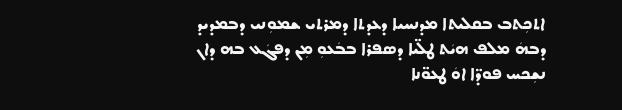ܐܬܟܼܬܒ ܒܩܠܝܬܐ ܡܕܢܚܝܐ ܕܥܕܬܐ ܕܡܪܬܝ ܫܡܘܼܢܝ ܕܒܡܕܝܕ ܕܒܗܿ ܡܠܦ ܗܝܿܬ ܛܠ̈ܝܐ ܕܣܦܪܐ ܒܒܿܥܘܼ ܡܼܢ ܕܦܓܿܥ ܒܗ ܕܐܢ ܢܫܼܟܚ ܦܘܕ̈ܐ ܐܘܿ ܛܥܘ̈ܢܐ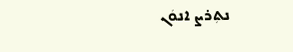ܢܬܼܪܨ ܐܢܘܿܢ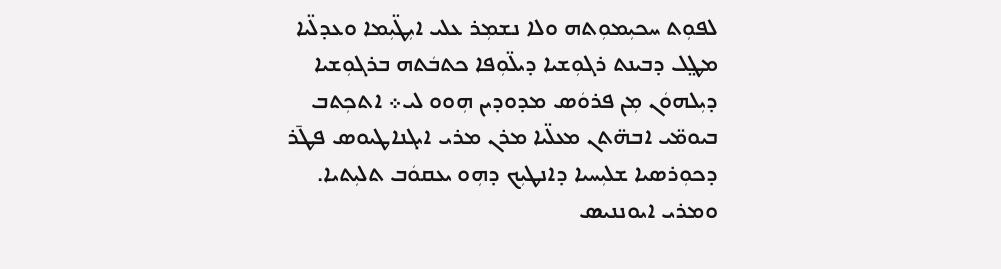ܠܦܘܼܬ ܚܟܝܼܡܘܼܬܗ ܘܠܐ ܢܫܡܼܪ ܥܠܝ ܐܝܼܛ̈ܝܼܡܐ ܘܥܕܠ̈ܝܐ ܡܛ݀ܠ ܕܒܝܢܬ ܪܓܘܼܫܝܐ ܕܝܠ̈ܘܼܦܐ ܟܬܒܿܬܗ ܒܪܓܘܼܫܝܐ ܕܝܼܠܗܘܿܢ ܡܼܢ ܦܪܘܿܣ ܡܕܘܕܝܢ ܗܼܘܘ ܠܝ܀ ܐܬܟܼܬܒ ܒܝܘܡ̈ܝ ܐܒܗ̈ܬܢ ܡܥܠ̈ܝܐ ܡܪܢ ܡܪܝ ܐܝܓܢܐܛܝܘܣ ܦܛ̄ܪ ܕܟܘܼܪܣܝܐ ܫܠܝܼܚܝܐ ܕܐܢܛܝܼܟ ܕܗܼܘ ܝܥܩܘܿܒ ܬܠܝܼܬܝܐ. ܘܡܪܝ ܐܝܘܢܢܝܣ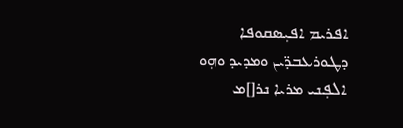ܐܦܪܝܡ ܐܦܝܼܣܩܘܦܐ ܕܛܘܪܥܒܕ̈ܝܢ ܘܡܕܝܕ ܘܗܼܘ ܐܠܦܼܢܝ ܡܪܝܐ ܢܪ[]ܡ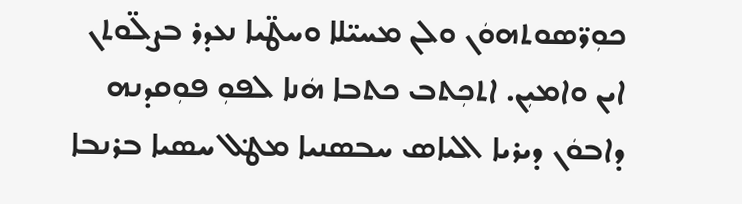ܟܘܼܪ̈ܣܘܬܗܘܿܢ ܘܠܢ ܡܚܝ̈ܠܐ ܘܚܛ̈ܝܐ ܢܥܕܪ ܒܨܠ̈ܘܬܢ ܐܝܢ ܘܐܡܝܼܢ. ܐܬܟܼܬܒ ܟܬܒܐ ܗܿܢܐ ܠܦܘܼ ܦܘܼܩܕܢܗ ܕܐܒܘܿܢ ܕܝܪܝܐ ܐܠܝܐܣ ܚܒܣܢܝܐ ܡܛ݀ܠ ܚܣܝܐ ܒܪܢܒܐ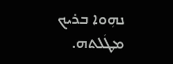ܢܗܼܘܐ ܒܪܝܟ ܡܛܿܠܬܗ.